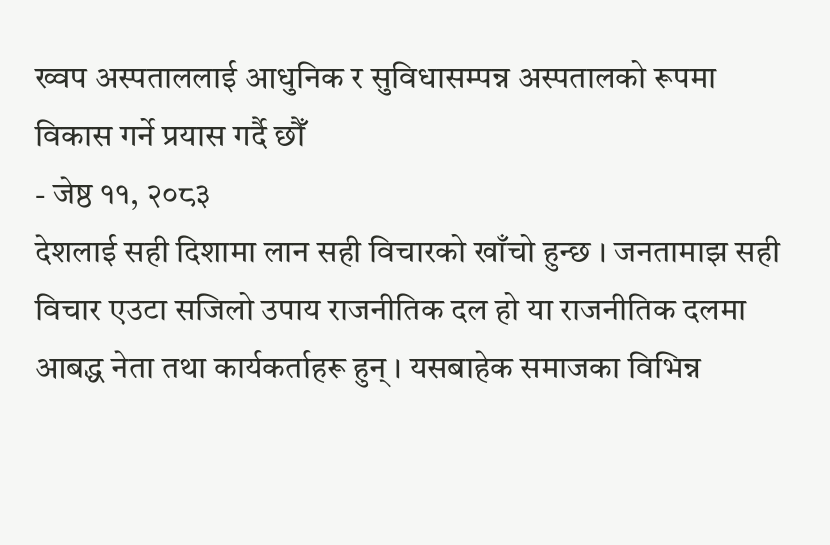ख्वप अस्पताललाई आधुनिक र सुविधासम्पन्न अस्पतालको रूपमा विकास गर्ने प्रयास गर्दै छौँ
- जेष्ठ ११, २०८३
देशलाई सही दिशामा लान सही विचारको खाँचो हुन्छ । जनतामाझ सही विचार एउटा सजिलो उपाय राजनीतिक दल हो या राजनीतिक दलमा आबद्ध नेता तथा कार्यकर्ताहरू हुन् । यसबाहेक समाजका विभिन्न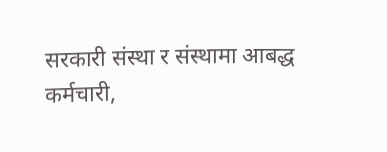सरकारी संस्था र संस्थामा आबद्ध कर्मचारी,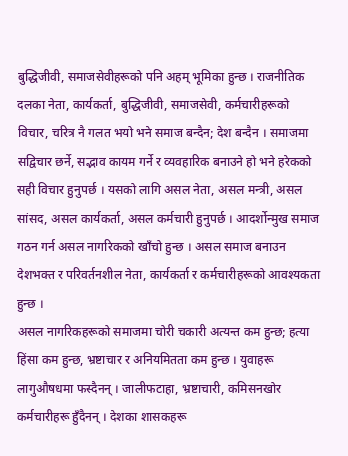बुद्धिजीवी, समाजसेवीहरूको पनि अहम् भूमिका हुन्छ । राजनीतिक दलका नेता, कार्यकर्ता, बुद्धिजीवी, समाजसेवी, कर्मचारीहरूको विचार, चरित्र नै गलत भयो भने समाज बन्दैन; देश बन्दैन । समाजमा सद्विचार छर्ने, सद्भाव कायम गर्ने र व्यवहारिक बनाउने हो भने हरेकको सही विचार हुनुपर्छ । यसको लागि असल नेता, असल मन्त्री, असल सांसद, असल कार्यकर्ता, असल कर्मचारी हुनुपर्छ । आदर्शोन्मुख समाज गठन गर्न असल नागरिकको खाँचो हुन्छ । असल समाज बनाउन देशभक्त र परिवर्तनशील नेता, कार्यकर्ता र कर्मचारीहरूको आवश्यकता हुन्छ ।
असल नागरिकहरूको समाजमा चोरी चकारी अत्यन्त कम हुन्छ; हत्या हिंसा कम हुन्छ, भ्रष्टाचार र अनियमितता कम हुन्छ । युवाहरू लागुऔषधमा फस्दैनन् । जालीफटाहा, भ्रष्टाचारी, कमिसनखोर कर्मचारीहरू हुँदैनन् । देशका शासकहरू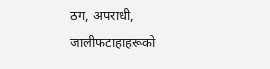ठग, अपराधी, जालीफटाहाहरूको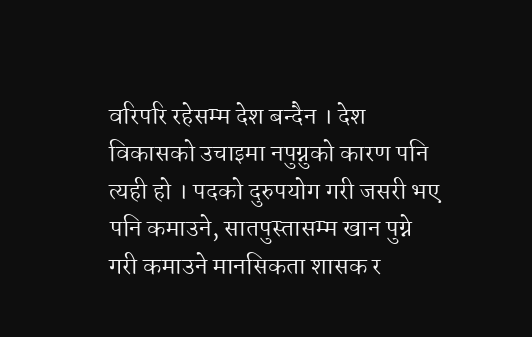वरिपरि रहेसम्म देश बन्दैन । देश विकासको उचाइमा नपुग्नुको कारण पनि त्यही हो । पदको दुरुपयोग गरी जसरी भए पनि कमाउने, सातपुस्तासम्म खान पुग्ने गरी कमाउने मानसिकता शासक र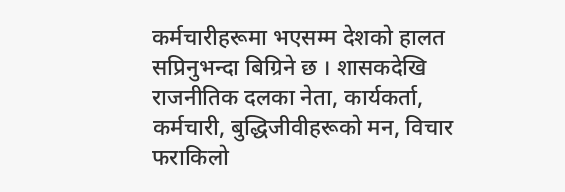कर्मचारीहरूमा भएसम्म देशको हालत सप्रिनुभन्दा बिग्रिने छ । शासकदेखि राजनीतिक दलका नेता, कार्यकर्ता, कर्मचारी, बुद्धिजीवीहरूको मन, विचार फराकिलो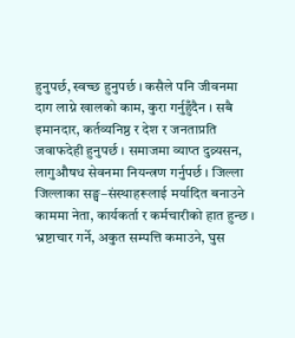हुनुपर्छ, स्वच्छ हुनुपर्छ । कसैले पनि जीवनमा दाग लाग्ने खालको काम, कुरा गर्नुहुँदैन । सबै इमानदार, कर्तव्यनिष्ठ र देश र जनताप्रति जवाफदेही हुनुपर्छ । समाजमा व्याप्त दुव्र्यसन, लागुऔषध सेवनमा नियन्त्रण गर्नुपर्छ । जिल्ला जिल्लाका सङ्घ–संस्थाहरूलाई मर्यादित बनाउने काममा नेता, कार्यकर्ता र कर्मचारीको हात हुन्छ ।
भ्रष्टाचार गर्ने, अकुत सम्पत्ति कमाउने, घुस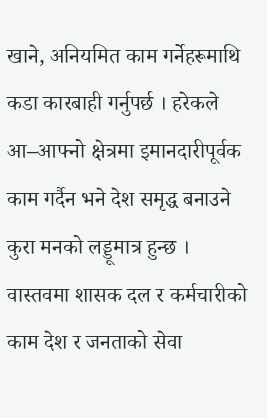खाने, अनियमित काम गर्नेहरूमाथि कडा कारबाही गर्नुपर्छ । हरेकले आ–आफ्नो क्षेत्रमा इमानदारीपूर्वक काम गर्दैन भने देश समृद्ध बनाउने कुरा मनको लड्डूमात्र हुन्छ । वास्तवमा शासक दल र कर्मचारीको काम देश र जनताको सेवा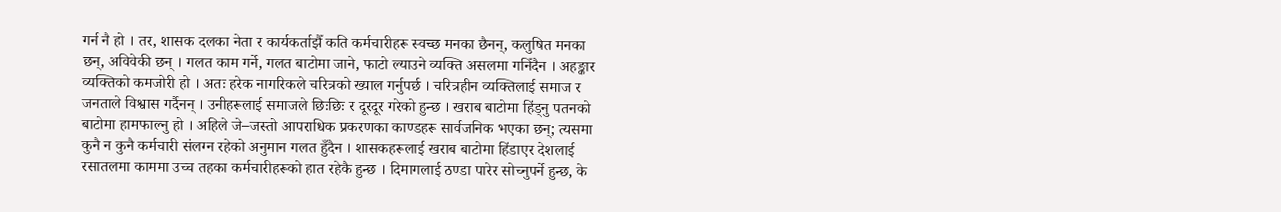गर्न नै हो । तर, शासक दलका नेता र कार्यकर्ताझैँ कति कर्मचारीहरू स्वच्छ मनका छैनन्, कलुषित मनका छन्, अविवेकी छन् । गलत काम गर्ने, गलत बाटोमा जाने, फाटो ल्याउने व्यक्ति असलमा गनिँदैन । अहङ्कार व्यक्तिको कमजोरी हो । अतः हरेक नागरिकले चरित्रको ख्याल गर्नुपर्छ । चरित्रहीन व्यक्तिलाई समाज र जनताले विश्वास गर्दैनन् । उनीहरूलाई समाजले छिःछिः र दूरदूर गरेको हुन्छ । खराब बाटोमा हिंड्नु पतनको बाटोमा हामफाल्नु हो । अहिले जे–जस्तो आपराधिक प्रकरणका काण्डहरू सार्वजनिक भएका छन्; त्यसमा कुनै न कुनै कर्मचारी संलग्न रहेको अनुमान गलत हुँदैन । शासकहरूलाई खराब बाटोमा हिंडाएर देशलाई रसातलमा काममा उच्च तहका कर्मचारीहरूको हात रहेकै हुन्छ । दिमागलाई ठण्डा पारेर सोच्नुपर्ने हुन्छ, के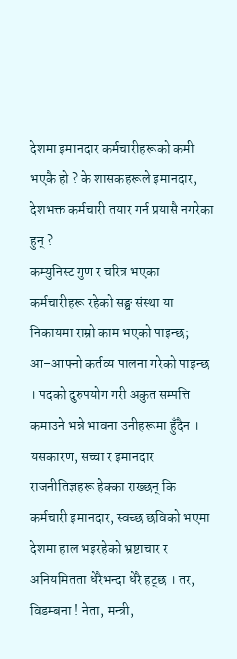देशमा इमानदार कर्मचारीहरूको कमी भएकै हो ? के शासकहरूले इमानदार, देशभक्त कर्मचारी तयार गर्न प्रयासै नगरेका हुन् ?
कम्युनिस्ट गुण र चरित्र भएका कर्मचारीहरू रहेको सङ्घ संस्था या निकायमा राम्रो काम भएको पाइन्छ; आ–आफ्नो कर्तव्य पालना गरेको पाइन्छ । पदको दुरुपयोग गरी अकुत सम्पत्ति कमाउने भन्ने भावना उनीहरूमा हुँदैन । यसकारण, सच्चा र इमानदार राजनीतिज्ञहरू हेक्का राख्छन् कि कर्मचारी इमानदार, स्वच्छ छविको भएमा देशमा हाल भइरहेको भ्रष्टाचार र अनियमितता धेरैभन्दा धेरै हट्छ । तर, विडम्बना ! नेता, मन्त्री,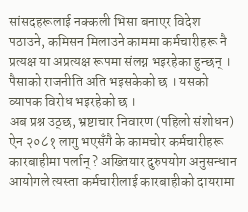सांसदहरूलाई नक्कली भिसा बनाएर विदेश पठाउने, कमिसन मिलाउने काममा कर्मचारीहरू नै प्रत्यक्ष या अप्रत्यक्ष रूपमा संलग्न भइरहेका हुन्छन् । पैसाको राजनीति अति भइसकेको छ । यसको व्यापक विरोध भइरहेको छ ।
अब प्रश्न उठ्छ, भ्रष्टाचार निवारण (पहिलो संशोधन) ऐन २०८१ लागु भएसँगै के कामचोर कर्मचारीहरू कारबाहीमा पर्लान् ? अख्तियार दुरुपयोग अनुसन्धान आयोगले त्यस्ता कर्मचारीलाई कारबाहीको दायरामा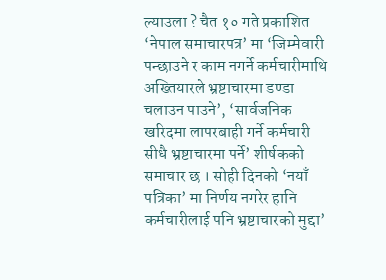ल्याउला ? चैत १० गते प्रकाशित ‘नेपाल समाचारपत्र’ मा ‘जिम्मेवारी पन्छाउने र काम नगर्ने कर्मचारीमाथि अख्तियारले भ्रष्टाचारमा डण्डा चलाउन पाउने’, ‘सार्वजनिक खरिदमा लापरबाही गर्ने कर्मचारी सीधै भ्रष्टाचारमा पर्ने’ शीर्षकको समाचार छ । सोही दिनको ‘नयाँ पत्रिका’ मा निर्णय नगरेर हानि कर्मचारीलाई पनि भ्रष्टाचारको मुद्दा’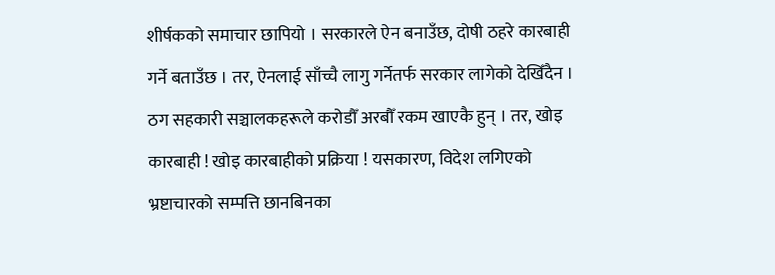शीर्षकको समाचार छापियो । सरकारले ऐन बनाउँछ, दोषी ठहरे कारबाही गर्ने बताउँछ । तर, ऐनलाई साँच्चै लागु गर्नेतर्फ सरकार लागेको देखिँदैन । ठग सहकारी सञ्चालकहरूले करोडौँ अरबौँ रकम खाएकै हुन् । तर, खोइ कारबाही ! खोइ कारबाहीको प्रक्रिया ! यसकारण, विदेश लगिएको भ्रष्टाचारको सम्पत्ति छानबिनका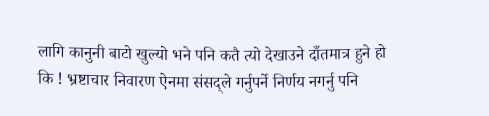लागि कानुनी बाटो खुल्यो भने पनि कतै त्यो देखाउने दाँतमात्र हुने हो कि ! भ्रष्टाचार निवारण ऐनमा संसद्ले गर्नुपर्ने निर्णय नगर्नु पनि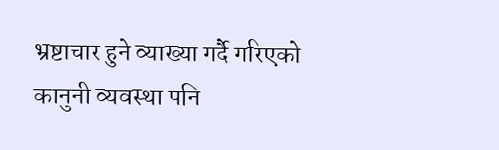भ्रष्टाचार हुने व्याख्या गर्दै गरिएको कानुनी व्यवस्था पनि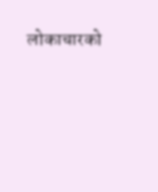लोकाचारको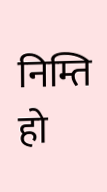निम्ति हो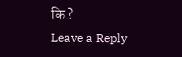कि ?
Leave a Reply